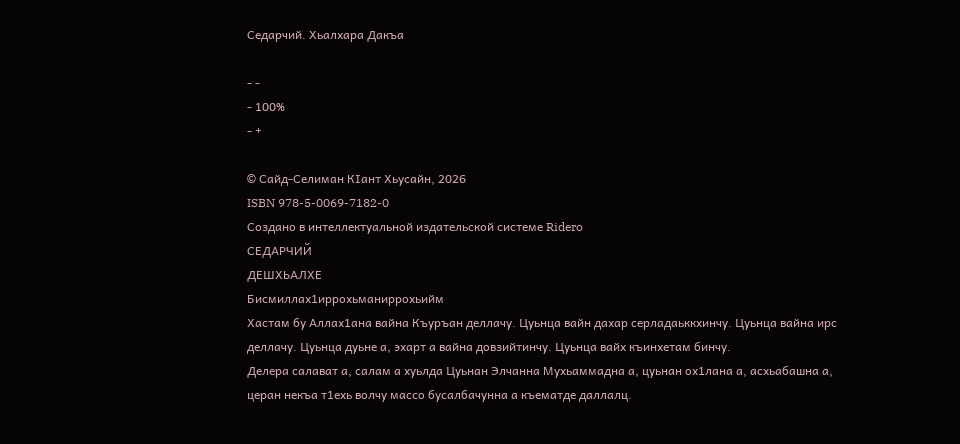Седарчий. Хьалхара Дакъа

- -
- 100%
- +

© Сайд-Селиман КIант Хьусайн, 2026
ISBN 978-5-0069-7182-0
Создано в интеллектуальной издательской системе Ridero
СЕДАРЧИЙ
ДЕШХЬАЛХЕ
Бисмиллах1иррохьманиррохьийм
Хастам бу Аллах1ана вайна Къуръан деллачу. Цуьнца вайн дахар серладаьккхинчу. Цуьнца вайна ирс деллачу. Цуьнца дуьне а, эхарт а вайна довзийтинчу. Цуьнца вайх къинхетам бинчу.
Делера салават а, салам а хуьлда Цуьнан Элчанна Мухьаммадна а, цуьнан ох1лана а, асхьабашна а, церан некъа т1ехь волчу массо бусалбачунна а къематде даллалц.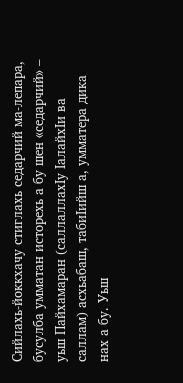Сийлахь-йоккхачу стиглахь седарчий ма-лепара, бусулба умматан исторехь а бу шен «седарчий» – уьш Пайхамаран (саллаллахӀу ӀалайхӀи ва саллам) асхьабаш, табиӀийш а, умматера дика нах а бу. Уьш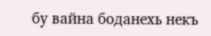бу вайна боданехь некъ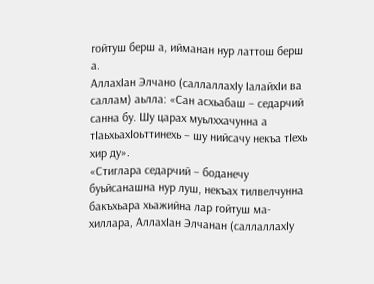гойтуш берш а, ийманан нур латтош берш а.
АллахӀан Элчано (саллаллахӀу ӀалайхӀи ва саллам) аьлла: «Сан асхьабаш – седарчий санна бу. Шу царах муьлххачунна а тӀаьхьахӀоьттинехь – шу нийсачу некъа тӀехь хир ду».
«Стиглара седарчий – боданечу буьйсанашна нур луш, некъах тилвелчунна бакъхьара хьажийна лар гойтуш ма-хиллара, АллахIан Элчанан (саллаллахIу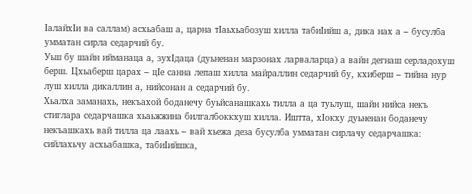IалайхIи ва саллам) асхьабаш а, царна тIаьхьабозуш хилла табиIийш а, дика нах а – бусулба умматан сирла седарчий бу.
Уьш бу шайн ийманаца а, зухIдаца (дуьненан марзонах ларваларца) а вайн дегнаш серладохуш берш. Цхьаберш царах – цIе санна лепаш хилла майраллин седарчий бу, кхиберш – тийна нур луш хилла дикаллин а, нийсонан а седарчий бу.
Хьалха заманахь, некъахой боданечу буьйсанашкахь тилла а ца туьлуш, шайн нийса некъ стиглара седарчашка хьаьжжина билгалбоккхуш хилла. Иштта, хӀокху дуьненан боданечу некъашкахь вай тилла ца лаахь – вай хьежа деза бусулба умматан сирлачу седарчашка: сийлахьчу асхьабашка, табиӀийшка,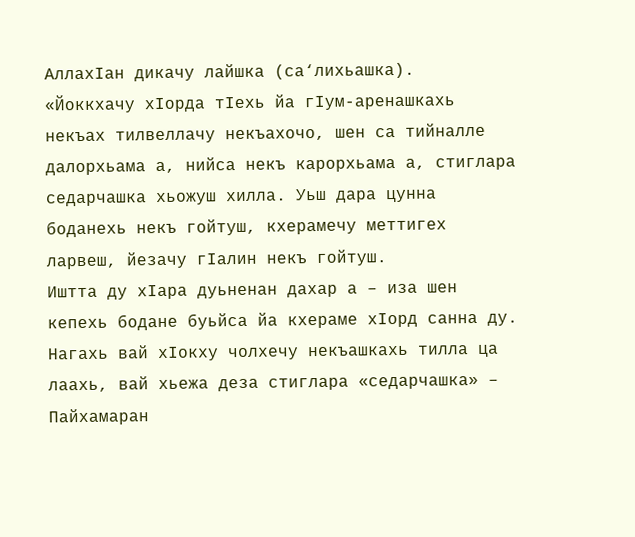АллахӀан дикачу лайшка (са‘лихьашка).
«Йоккхачу хIорда тIехь йа гIум-аренашкахь некъах тилвеллачу некъахочо, шен са тийналле далорхьама а, нийса некъ карорхьама а, стиглара седарчашка хьожуш хилла. Уьш дара цунна боданехь некъ гойтуш, кхерамечу меттигех ларвеш, йезачу гIалин некъ гойтуш.
Иштта ду хIара дуьненан дахар а – иза шен кепехь бодане буьйса йа кхераме хIорд санна ду. Нагахь вай хIокху чолхечу некъашкахь тилла ца лаахь, вай хьежа деза стиглара «седарчашка» – Пайхамаран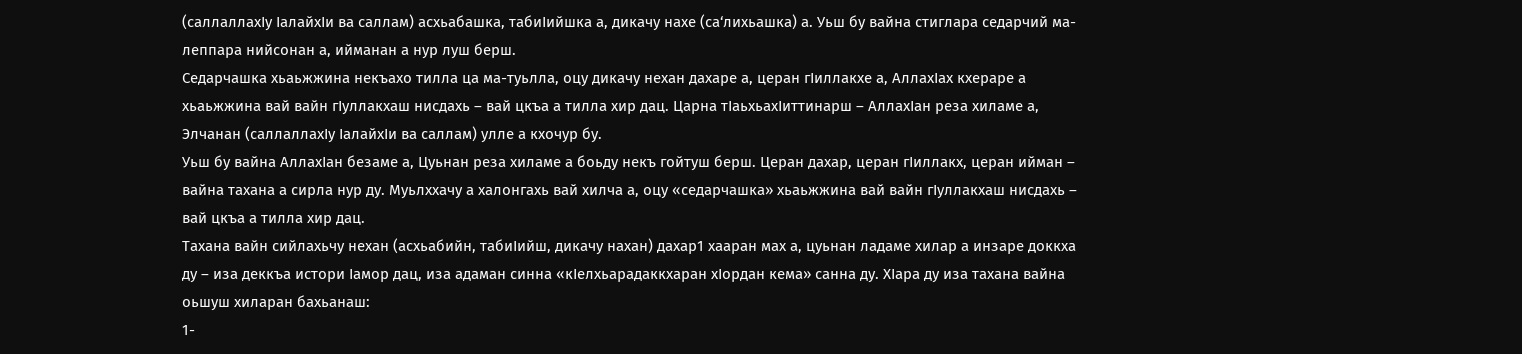(саллаллахIу IалайхIи ва саллам) асхьабашка, табиIийшка а, дикачу нахе (са‘лихьашка) а. Уьш бу вайна стиглара седарчий ма-леппара нийсонан а, ийманан а нур луш берш.
Седарчашка хьаьжжина некъахо тилла ца ма-туьлла, оцу дикачу нехан дахаре а, церан гIиллакхе а, АллахIах кхераре а хьаьжжина вай вайн гIуллакхаш нисдахь – вай цкъа а тилла хир дац. Царна тIаьхьахIиттинарш – АллахIан реза хиламе а, Элчанан (саллаллахIу IалайхIи ва саллам) улле а кхочур бу.
Уьш бу вайна АллахӀан безаме а, Цуьнан реза хиламе а боьду некъ гойтуш берш. Церан дахар, церан гӀиллакх, церан ийман – вайна тахана а сирла нур ду. Муьлххачу а халонгахь вай хилча а, оцу «седарчашка» хьаьжжина вай вайн гӀуллакхаш нисдахь – вай цкъа а тилла хир дац.
Тахана вайн сийлахьчу нехан (асхьабийн, табиӀийш, дикачу нахан) дахар1 хааран мах а, цуьнан ладаме хилар а инзаре доккха ду – иза деккъа истори Ӏамор дац, иза адаман синна «кӀелхьарадаккхаран хӀордан кема» санна ду. ХӀара ду иза тахана вайна оьшуш хиларан бахьанаш:
1-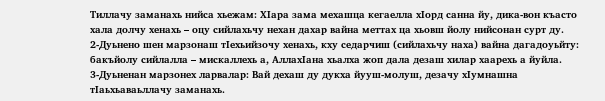Тиллачу заманахь нийса хьежам: ХӀара зама мехашца кегаелла хӀорд санна йу, дика-вон къасто хала долчу хенахь – оцу сийлахьчу нехан дахар вайна меттах ца хьовш йолу нийсонан сурт ду.
2-Дуьнено шен марзонаш тӀехьийзочу хенахь, кху седарчиш (сийлахьчу наха) вайна дагадоуьйту: бакъйолу сийлалла – мискаллехь а, АллахӀана хьалха жоп дала дезаш хилар хаарехь а йуйла.
3-Дуьненан марзонех ларвалар: Вай дехаш ду дукха йууш-молуш, дезачу хӀумнашна тӀаьхьаваьллачу заманахь.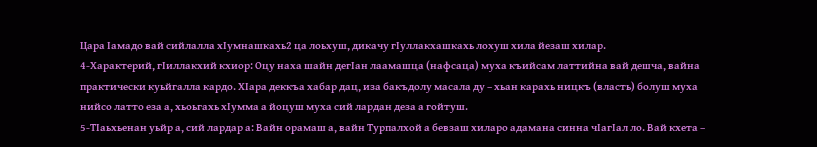Цара Ӏамадо вай сийлалла хӀумнашкахь2 ца лоьхуш, дикачу гӀуллакхашкахь лохуш хила йезаш хилар.
4-Характерий, гӀиллакхий кхиор: Оцу наха шайн дегӀан лаамашца (нафсаца) муха къийсам латтийна вай дешча, вайна практически куьйгалла кардо. ХӀара деккъа хабар дац, иза бакъдолу масала ду – хьан карахь ницкъ (власть) болуш муха нийсо латто еза а, хьоьгахь хӀумма а йоцуш муха сий лардан деза а гойтуш.
5-ТӀаьхьенан уьйр а, сий лардар а: Вайн орамаш а, вайн Турпалхой а бевзаш хиларо адамана синна чӀагӀал ло. Вай кхета –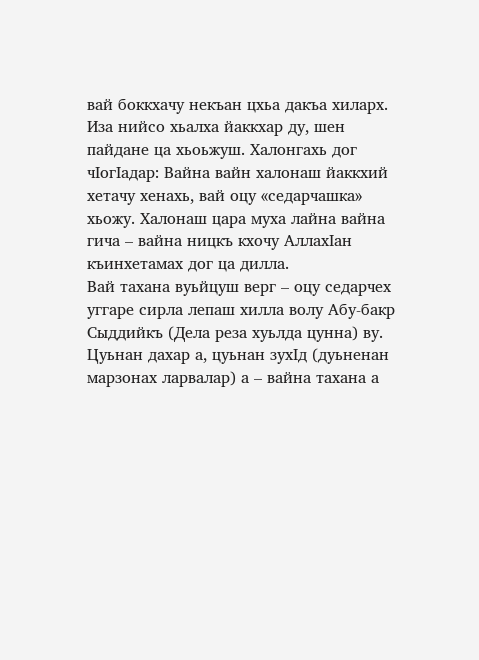вай боккхачу некъан цхьа дакъа хиларх. Иза нийсо хьалха йаккхар ду, шен пайдане ца хьоьжуш. Халонгахь дог чӀогӀадар: Вайна вайн халонаш йаккхий хетачу хенахь, вай оцу «седарчашка» хьожу. Халонаш цара муха лайна вайна гича – вайна ницкъ кхочу АллахӀан къинхетамах дог ца дилла.
Вай тахана вуьйцуш верг – оцу седарчех уггаре сирла лепаш хилла волу Абу-бакр Сыддийкъ (Дела реза хуьлда цунна) ву. Цуьнан дахар а, цуьнан зухӀд (дуьненан марзонах ларвалар) а – вайна тахана а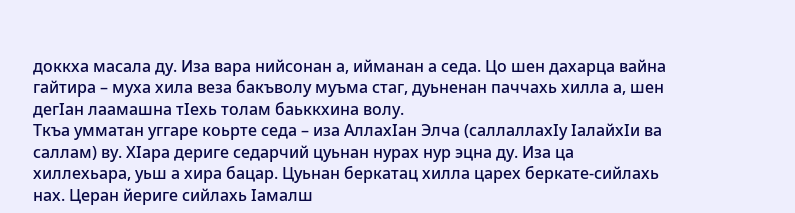доккха масала ду. Иза вара нийсонан а, ийманан а седа. Цо шен дахарца вайна гайтира – муха хила веза бакъволу муъма стаг, дуьненан паччахь хилла а, шен дегIан лаамашна тIехь толам баьккхина волу.
Ткъа умматан уггаре коьрте седа – иза АллахӀан Элча (саллаллахӀу ӀалайхӀи ва саллам) ву. ХӀара дериге седарчий цуьнан нурах нур эцна ду. Иза ца хиллехьара, уьш а хира бацар. Цуьнан беркатац хилла царех беркате-сийлахь нах. Церан йериге сийлахь Ӏамалш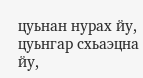цуьнан нурах йу, цуьнгар схьаэцна йу,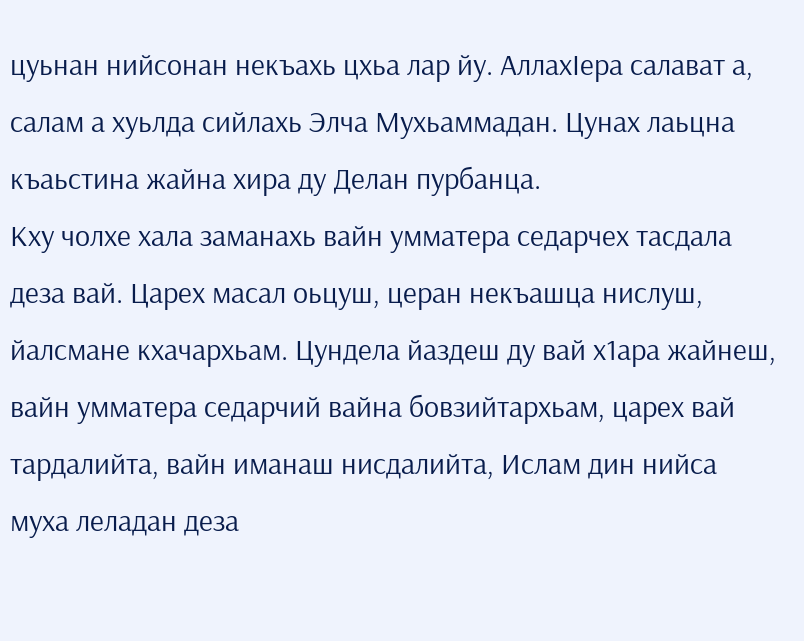цуьнан нийсонан некъахь цхьа лар йу. АллахӀера салават а, салам а хуьлда сийлахь Элча Мухьаммадан. Цунах лаьцна къаьстина жайна хира ду Делан пурбанца.
Кху чолхе хала заманахь вайн умматера седарчех тасдала деза вай. Царех масал оьцуш, церан некъашца нислуш, йалсмане кхачархьам. Цундела йаздеш ду вай х1ара жайнеш, вайн умматера седарчий вайна бовзийтархьам, царех вай тардалийта, вайн иманаш нисдалийта, Ислам дин нийса муха леладан деза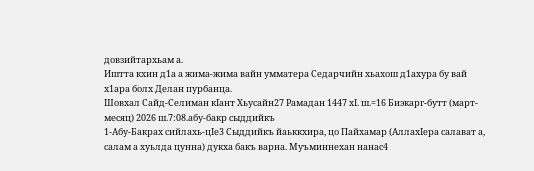довзийтархьам а.
Иштта кхин д1а а жима-жима вайн умматера Седарчийн хьахош д1ахура бу вай х1ара болх Делан пурбанца.
Шовхал Сайд-Селиман кIант Хьусайн27 Рамадан 1447 хI. ш.=16 Биэкарг-бутт (март-месяц) 2026 ш.7:08.абу-бакр сыддийкъ
1-Абу-Бакрах сийлахь-цӀе3 Сыддийкъ йаьккхира, цо Пайхамар (АллахӀера салават а, салам а хуьлда цунна) дукха бакъ варна. Муъминнехан нанас4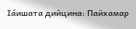Ӏа́ишата дийцина: Пайхамар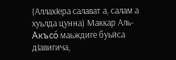(АллахӀера салават а, салам а хуьлда цунна) Маккар Аль-Акъсо́ маьждиге буьйса дӀавигича,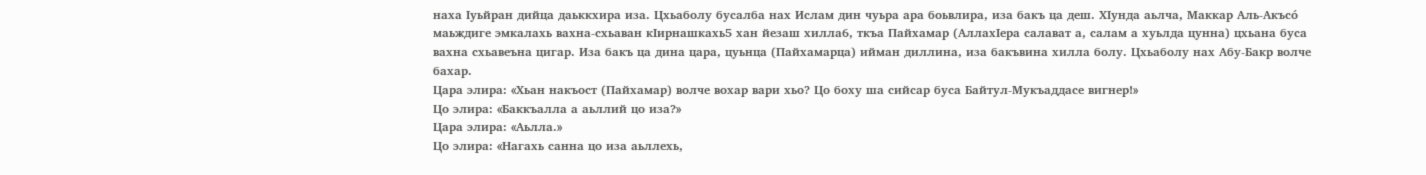наха Ӏуьйран дийца даьккхира иза. Цхьаболу бусалба нах Ислам дин чуьра ара боьвлира, иза бакъ ца деш. ХӀунда аьлча, Маккар Аль-Акъсо́ маьждиге эмкалахь вахна-схьаван кӀирнашкахь5 хан йезаш хилла6, ткъа Пайхамар (АллахӀера салават а, салам а хуьлда цунна) цхьана буса вахна схьавеъна цигар. Иза бакъ ца дина цара, цуьнца (Пайхамарца) ийман диллина, иза бакъвина хилла болу. Цхьаболу нах Абу-Бакр волче бахар.
Цара элира: «Хьан накъост (Пайхамар) волче вохар вари хьо? Цо боху ша сийсар буса Байтул-Мукъаддасе вигнер!»
Цо элира: «Баккъалла а аьллий цо иза?»
Цара элира: «Аьлла.»
Цо элира: «Нагахь санна цо иза аьллехь,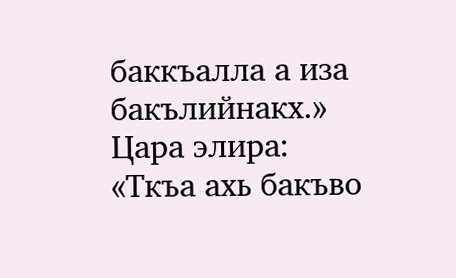баккъалла а иза бакълийнакх.»
Цара элира: «Ткъа ахь бакъво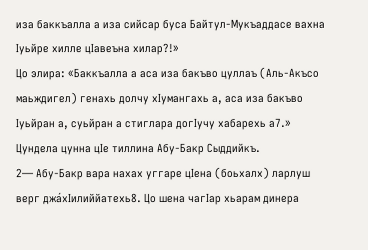иза баккъалла а иза сийсар буса Байтул-Мукъаддасе вахна Ӏуьйре хилле цӀавеъна хилар?!»
Цо элира: «Баккъалла а аса иза бакъво цуллаъ (Аль-Акъсо маьждигел) генахь долчу хӀумангахь а, аса иза бакъво Ӏуьйран а, суьйран а стиглара догӀучу хабарехь а7.» Цундела цунна цӀе тиллина Абу-Бакр Сыддийкъ.
2— Абу-Бакр вара нахах уггаре цӀена (боьхалх) ларлуш верг джа́хӀилиййатехь8. Цо шена чагӀар хьарам динера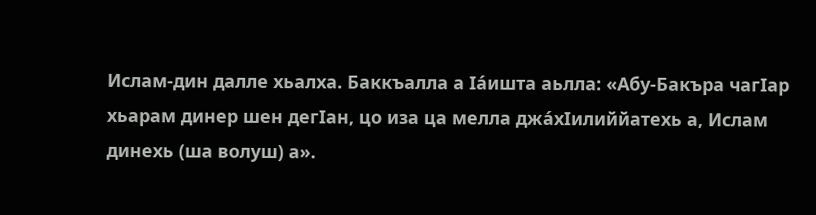Ислам-дин далле хьалха. Баккъалла а Ӏа́ишта аьлла: «Абу-Бакъра чагӀар хьарам динер шен дегӀан, цо иза ца мелла джа́хӀилиййатехь а, Ислам динехь (ша волуш) а».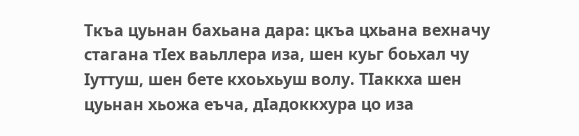Ткъа цуьнан бахьана дара: цкъа цхьана вехначу стагана тӀех ваьллера иза, шен куьг боьхал чу Ӏуттуш, шен бете кхоьхьуш волу. ТӀаккха шен цуьнан хьожа еъча, дӀадоккхура цо иза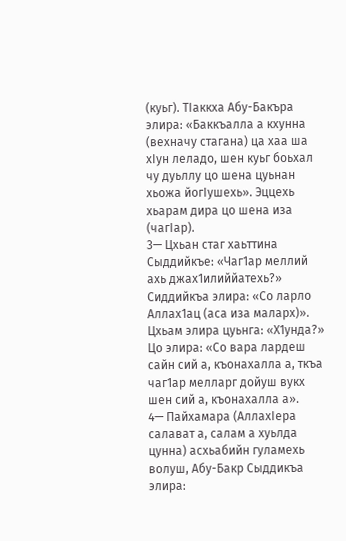(куьг). ТӀаккха Абу-Бакъра элира: «Баккъалла а кхунна (вехначу стагана) ца хаа ша хӀун леладо, шен куьг боьхал чу дуьллу цо шена цуьнан хьожа йогӀушехь». Эццехь хьарам дира цо шена иза (чагӀар).
3— Цхьан стаг хаьттина Сыддийкъе: «Чаг1ар меллий ахь джах1илиййатехь?»
Сиддийкъа элира: «Со ларло Аллах1ац (аса иза маларх)».
Цхьам элира цуьнга: «Х1унда?»
Цо элира: «Со вара лардеш сайн сий а, къонахалла а, ткъа чаг1ар мелларг дойуш вукх шен сий а, къонахалла а».
4— Пайхамара (АллахIера салават а, салам а хуьлда цунна) асхьабийн гуламехь волуш, Абу-Бакр Сыддикъа элира: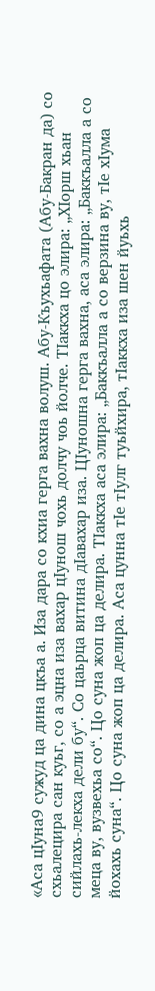«Аса цIуна9 сужуд ца дина цкъа а. Иза дара со кхиа герга вахна волуш. Абу-Къухьафата (Абу-Бакран да) со схьалецира сан куьг, со а эцна иза вахар цIунош чохь долчу чоь йолче. ТIаккха цо элира: „ХIорш хьан сийлахь-лекха дели бу“. Со цаьрца витина дIавахар иза. ЦIуношна герга вахна, аса элира: „Баккъалла а со меца ву, вузвехьа со“. Цо суна жоп ца делира. ТIаккха аса элира: „Баккъалла а со верзина ву, тIе хIума йохахь суна“. Цо суна жоп ца делира. Аса цунна тIе тIулг туьйхира, тIаккха иза шен йуьхь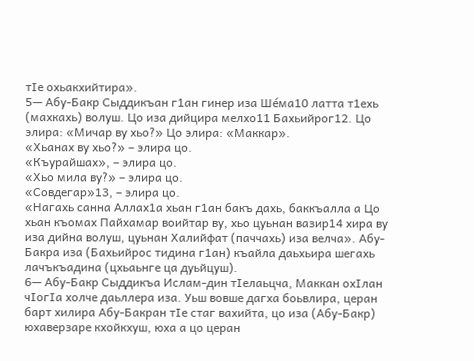тIе охьакхийтира».
5— Абу-Бакр Сыддикъан г1ан гинер иза Ше́ма10 латта т1ехь (махкахь) волуш. Цо иза дийцира мелхо11 Бахьийрог12. Цо элира: «Мичар ву хьо?» Цо элира: «Маккар».
«Хьанах ву хьо?» – элира цо.
«Къурайшах», – элира цо.
«Хьо мила ву?» – элира цо.
«Совдегар»13, – элира цо.
«Нагахь санна Аллах1а хьан г1ан бакъ дахь, баккъалла а Цо хьан къомах Пайхамар воийтар ву, хьо цуьнан вазир14 хира ву иза дийна волуш, цуьнан Халийфат (паччахь) иза велча». Абу-Бакра иза (Бахьийрос тидина г1ан) къайла даьхьира шегахь лачъкъадина (цхьаьнге ца дуьйцуш).
6— Абу-Бакр Сыддикъа Ислам-дин тӀелаьцча, Маккан охӀлан чӀогӀа холче даьллера иза. Уьш вовше дагха боьвлира, церан барт хилира Абу-Бакран тӀе стаг вахийта, цо иза (Абу-Бакр) юхаверзаре кхойкхуш, юха а цо церан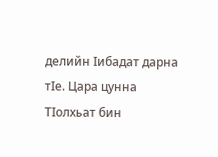делийн Ӏибадат дарна тӀе. Цара цунна ТӀолхьат бин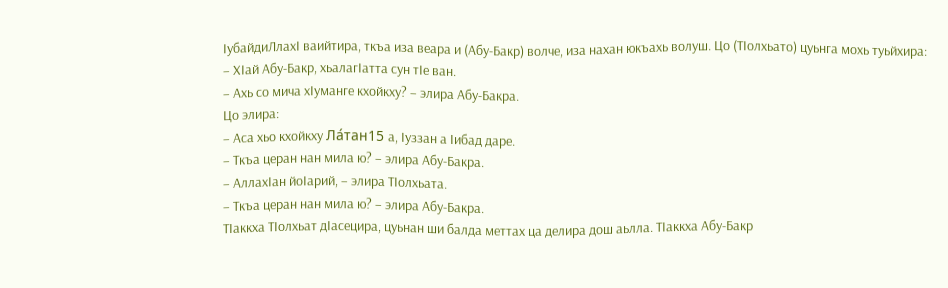ӀубайдиЛлахӀ ваийтира, ткъа иза веара и (Абу-Бакр) волче, иза нахан юкъахь волуш. Цо (ТӀолхьато) цуьнга мохь туьйхира:
– ХӀай Абу-Бакр, хьалагӀатта сун тӀе ван.
– Ахь со мича хӀуманге кхойкху? – элира Абу-Бакра.
Цо элира:
– Аса хьо кхойкху Ла́тан15 а, Ӏуззан а Ӏибад даре.
– Ткъа церан нан мила ю? – элира Абу-Бакра.
– АллахӀан йоӀарий, – элира ТӀолхьата.
– Ткъа церан нан мила ю? – элира Абу-Бакра.
ТӀаккха ТӀолхьат дӀасецира, цуьнан ши балда меттах ца делира дош аьлла. ТӀаккха Абу-Бакр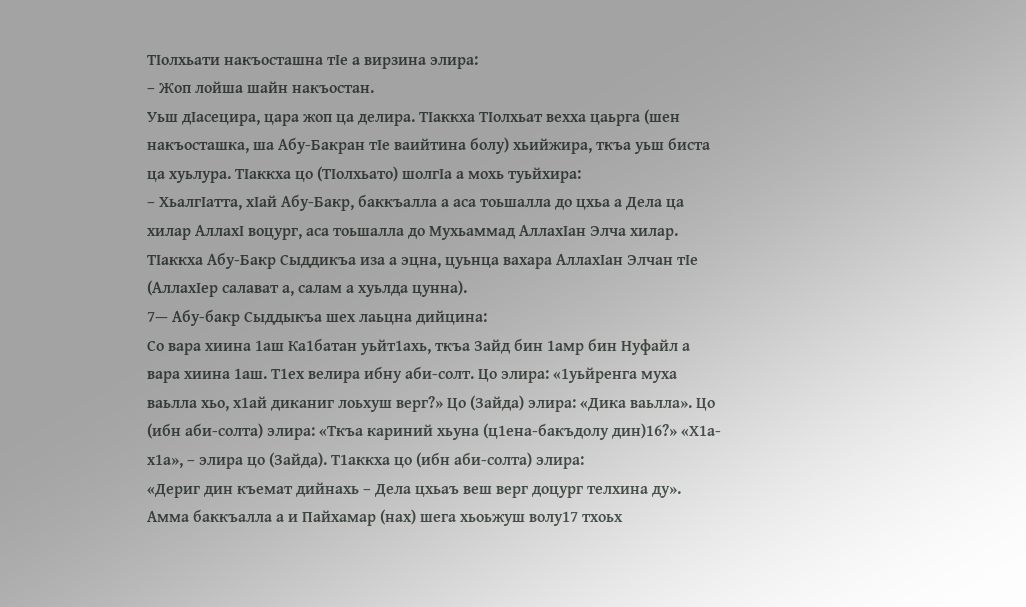ТӀолхьати накъосташна тӀе а вирзина элира:
– Жоп лойша шайн накъостан.
Уьш дӀасецира, цара жоп ца делира. ТӀаккха ТӀолхьат вехха цаьрга (шен накъосташка, ша Абу-Бакран тӀе ваийтина болу) хьийжира, ткъа уьш биста ца хуьлура. ТӀаккха цо (ТӀолхьато) шолгӀа а мохь туьйхира:
– ХьалгӀатта, хӀай Абу-Бакр, баккъалла а аса тоьшалла до цхьа а Дела ца хилар АллахӀ воцург, аса тоьшалла до Мухьаммад АллахӀан Элча хилар.
ТӀаккха Абу-Бакр Сыддикъа иза а эцна, цуьнца вахара АллахӀан Элчан тӀе (АллахӀер салават а, салам а хуьлда цунна).
7— Абу-бакр Сыддыкъа шех лаьцна дийцина:
Со вара хиина 1аш Ка1батан уьйт1ахь, ткъа Зайд бин 1амр бин Нуфайл а вара хиина 1аш. Т1ех велира ибну аби-солт. Цо элира: «1уьйренга муха ваьлла хьо, х1ай диканиг лоьхуш верг?» Цо (Зайда) элира: «Дика ваьлла». Цо (ибн аби-солта) элира: «Ткъа кариний хьуна (ц1ена-бакъдолу дин)16?» «Х1а-х1а», – элира цо (Зайда). Т1аккха цо (ибн аби-солта) элира:
«Дериг дин къемат дийнахь – Дела цхьаъ веш верг доцург телхина ду».
Амма баккъалла а и Пайхамар (нах) шега хьоьжуш волу17 тхоьх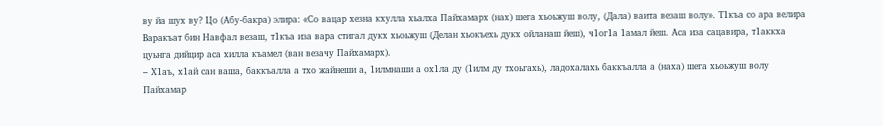ву йа шух ву? Цо (Абу-бакра) элира: «Со вацар хезна кхулла хьалха Пайхамарх (нах) шега хьоьжуш волу, (Дала) ваита везаш волу». Т1къа со ара велира Варакъат бин Навфал везаш, т1къа иза вара стигал дукх хьоьжуш (Делан хьокъехь дукх ойланаш йеш), ч1ог1а 1амал йеш. Аса иза сацавира, т1аккха цуьнга дийцир аса хилла къамел (ван везачу Пайхамарх).
– Х1аъ, х1ай сан ваша, баккъалла а тхо жайнеши а, 1илмнаши а ох1ла ду (1илм ду тхоьгахь), ладохалахь баккъалла а (наха) шега хьоьжуш волу Пайхамар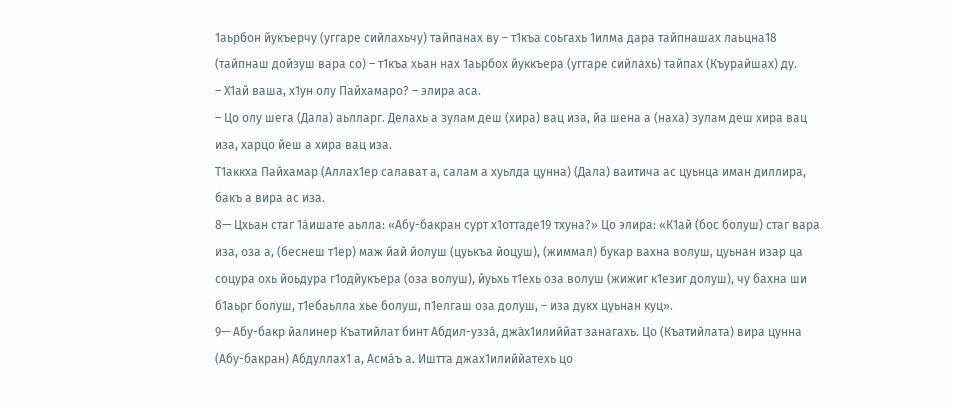1аьрбон йукъерчу (уггаре сийлахьчу) тайпанах ву – т1къа соьгахь 1илма дара тайпнашах лаьцна18 (тайпнаш дойзуш вара со) – т1къа хьан нах 1аьрбох йуккъера (уггаре сийлахь) тайпах (Къурайшах) ду.
– Х1ай ваша, х1ун олу Пайхамаро? – элира аса.
– Цо олу шега (Дала) аьлларг. Делахь а зулам деш (хира) вац иза, йа шена а (наха) зулам деш хира вац иза, харцо йеш а хира вац иза.
Т1аккха Пайхамар (Аллах1ер салават а, салам а хуьлда цунна) (Дала) ваитича ас цуьнца иман диллира, бакъ а вира ас иза.
8— Цхьан стаг 1а́ишате аьлла: «Абу-бакран сурт х1оттаде19 тхуна?» Цо элира: «К1ай (бос болуш) стаг вара иза, оза а, (беснеш т1ер) маж йай йолуш (цуькъа йоцуш), (жиммал) букар вахна волуш, цуьнан изар ца соцура охь йоьдура г1одйукъера (оза волуш), йуьхь т1ехь оза волуш (жижиг к1езиг долуш), чу бахна ши б1аьрг болуш, т1ебаьлла хье болуш, п1елгаш оза долуш, – иза дукх цуьнан куц».
9— Абу-бакр йалинер Къатийлат бинт Абдил-узза́, джа́х1илиййат занагахь. Цо (Къатийлата) вира цунна (Абу-бакран) Абдуллах1 а, Асма́ъ а. Иштта джах1илиййатехь цо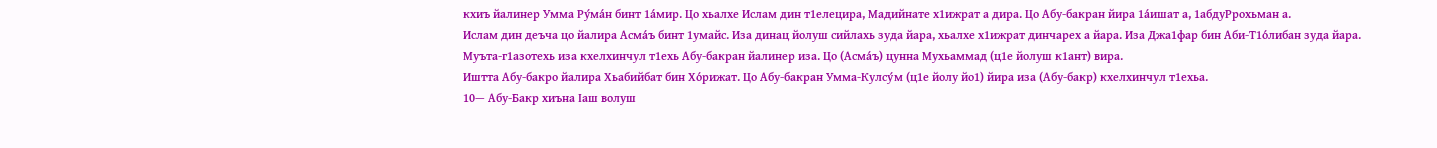кхиъ йалинер Умма Ру́ма́н бинт 1а́мир. Цо хьалхе Ислам дин т1елецира, Мадийнате х1ижрат а дира. Цо Абу-бакран йира 1а́ишат а, 1абдуРрохьман а.
Ислам дин деъча цо йалира Асма́ъ бинт 1умайс. Иза динац йолуш сийлахь зуда йара, хьалхе х1ижрат динчарех а йара. Иза Джа1фар бин Аби-Т1о́либан зуда йара. Муъта-г1азотехь иза кхелхинчул т1ехь Абу-бакран йалинер иза. Цо (Асма́ъ) цунна Мухьаммад (ц1е йолуш к1ант) вира.
Иштта Абу-бакро йалира Хьабийбат бин Хо́рижат. Цо Абу-бакран Умма-Кулсу́м (ц1е йолу йо1) йира иза (Абу-бакр) кхелхинчул т1ехьа.
10— Абу-Бакр хиъна Ӏаш волуш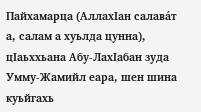Пайхамарца (АллахӀан салава́т а, салам а хуьлда цунна), цӀаьххьана Абу-ЛахӀабан зуда Умму-Жамийл еара, шен шина куьйгахь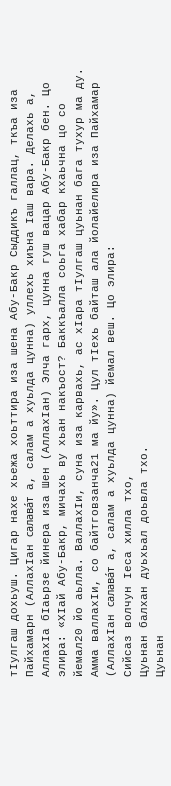тӀулгаш дохьуш. Цигар нахе хьежа хоьттира иза шена Абу-Бакр Сыддикъ галлац, ткъа иза Пайхамарн (АллахӀан салава́т а, салам а хуьлда цунна) уллехь хиъна Ӏаш вара. Делахь а, АллахӀа бӀаьрзе йинера иза Шен (АллахӀан) Элча гарх, цунна гуш вацар Абу-Бакр бен. Цо элира: «ХӀай Абу-Бакр, мичахь ву хьан накъост? Баккъалла соьга хабар кхаьчна цо со йемал20 йо аьлла. ВаллахӀи, суна иза карвахь, ас хӀара тӀулгаш цуьнан бага тухур ма ду. Амма валлахӀи, со байтговзанча21 ма йу». Цул тӀехь байташ ала йолайелира иза Пайхамар (АллахӀан салава́т а, салам а хуьлда цунна) йемал веш. Цо элира:
Сийсаз волчун Ӏеса хилла тхо,
Цуьнан балхан дуьхьал доьвла тхо.
Цуьнан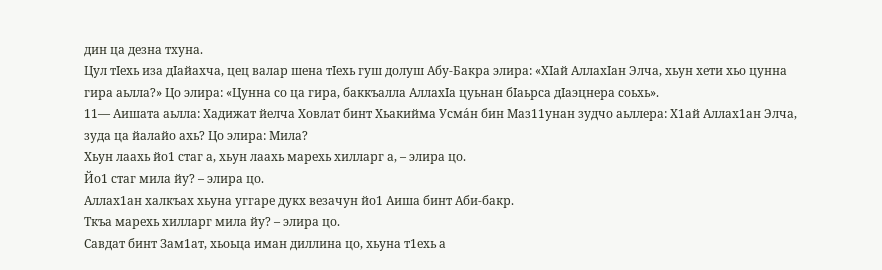дин ца дезна тхуна.
Цул тӀехь иза дӀайахча, цец валар шена тӀехь гуш долуш Абу-Бакра элира: «ХӀай АллахӀан Элча, хьун хети хьо цунна гира аьлла?» Цо элира: «Цунна со ца гира, баккъалла АллахӀа цуьнан бӀаьрса дӀаэцнера соьхь».
11— Аишата аьлла: Хадижат йелча Ховлат бинт Хьакийма Усма́н бин Маз11унан зудчо аьллера: Х1ай Аллах1ан Элча, зуда ца йалайо ахь? Цо элира: Мила?
Хьун лаахь йо1 стаг а, хьун лаахь марехь хилларг а, – элира цо.
Йо1 стаг мила йу? – элира цо.
Аллах1ан халкъах хьуна уггаре дукх везачун йо1 Аиша бинт Аби-бакр.
Ткъа марехь хилларг мила йу? – элира цо.
Савдат бинт Зам1ат, хьоьца иман диллина цо, хьуна т1ехь а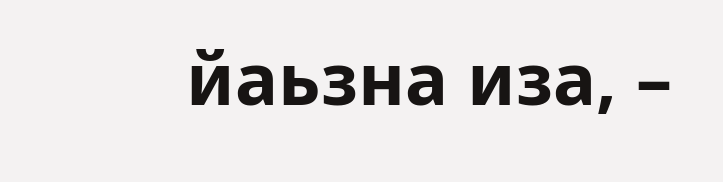йаьзна иза, –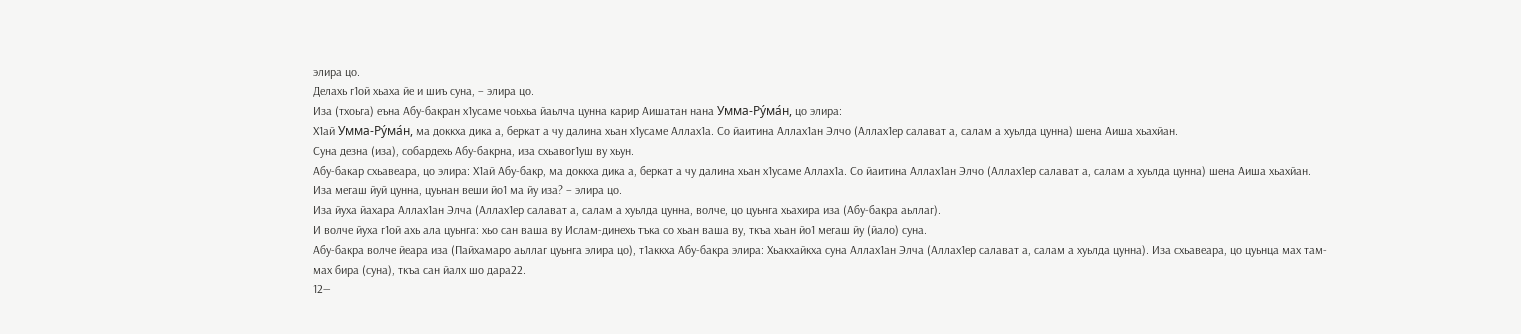элира цо.
Делахь г1ой хьаха йе и шиъ суна, – элира цо.
Иза (тхоьга) еъна Абу-бакран х1усаме чоьхьа йаьлча цунна карир Аишатан нана Умма-Ру́ма́н, цо элира:
Х1ай Умма-Ру́ма́н, ма доккха дика а, беркат а чу далина хьан х1усаме Аллах1а. Со йаитина Аллах1ан Элчо (Аллах1ер салават а, салам а хуьлда цунна) шена Аиша хьахйан.
Суна дезна (иза), собардехь Абу-бакрна, иза схьавог1уш ву хьун.
Абу-бакар схьавеара, цо элира: Х1ай Абу-бакр, ма доккха дика а, беркат а чу далина хьан х1усаме Аллах1а. Со йаитина Аллах1ан Элчо (Аллах1ер салават а, салам а хуьлда цунна) шена Аиша хьахйан.
Иза мегаш йуй цунна, цуьнан веши йо1 ма йу иза? – элира цо.
Иза йуха йахара Аллах1ан Элча (Аллах1ер салават а, салам а хуьлда цунна, волче, цо цуьнга хьахира иза (Абу-бакра аьллаг).
И волче йуха г1ой ахь ала цуьнга: хьо сан ваша ву Ислам-динехь тъка со хьан ваша ву, ткъа хьан йо1 мегаш йу (йало) суна.
Абу-бакра волче йеара иза (Пайхамаро аьллаг цуьнга элира цо), т1аккха Абу-бакра элира: Хьакхайкха суна Аллах1ан Элча (Аллах1ер салават а, салам а хуьлда цунна). Иза схьавеара, цо цуьнца мах там-мах бира (суна), ткъа сан йалх шо дара22.
12—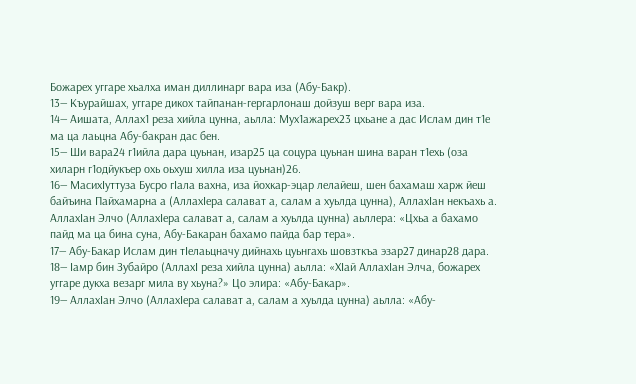Божарех уггаре хьалха иман диллинарг вара иза (Абу-Бакр).
13— Къурайшах, уггаре дикох тайпанан-гергарлонаш дойзуш верг вара иза.
14— Аишата, Аллах1 реза хийла цунна, аьлла: Мух1ажарех23 цхьане а дас Ислам дин т1е ма ца лаьцна Абу-бакран дас бен.
15— Ши вара24 г1ийла дара цуьнан, изар25 ца соцура цуьнан шина варан т1ехь (оза хиларн г1одйукъер охь оьхуш хилла иза цуьнан)26.
16— МасихӀуттуза Бусро гӀала вахна, иза йохкар-эцар лелайеш, шен бахамаш харж йеш байъина Пайхамарна а (АллахӀера салават а, салам а хуьлда цунна), АллахӀан некъахь а. АллахӀан Элчо (АллахӀера салават а, салам а хуьлда цунна) аьллера: «Цхьа а бахамо пайд ма ца бина суна, Абу-Бакаран бахамо пайда бар тера».
17— Абу-Бакар Ислам дин тӀелаьцначу дийнахь цуьнгахь шовзткъа эзар27 динар28 дара.
18— Ӏамр бин Зубайро (АллахӀ реза хийла цунна) аьлла: «ХӀай АллахӀан Элча, божарех уггаре дукха везарг мила ву хьуна?» Цо элира: «Абу-Бакар».
19— АллахӀан Элчо (АллахӀера салават а, салам а хуьлда цунна) аьлла: «Абу-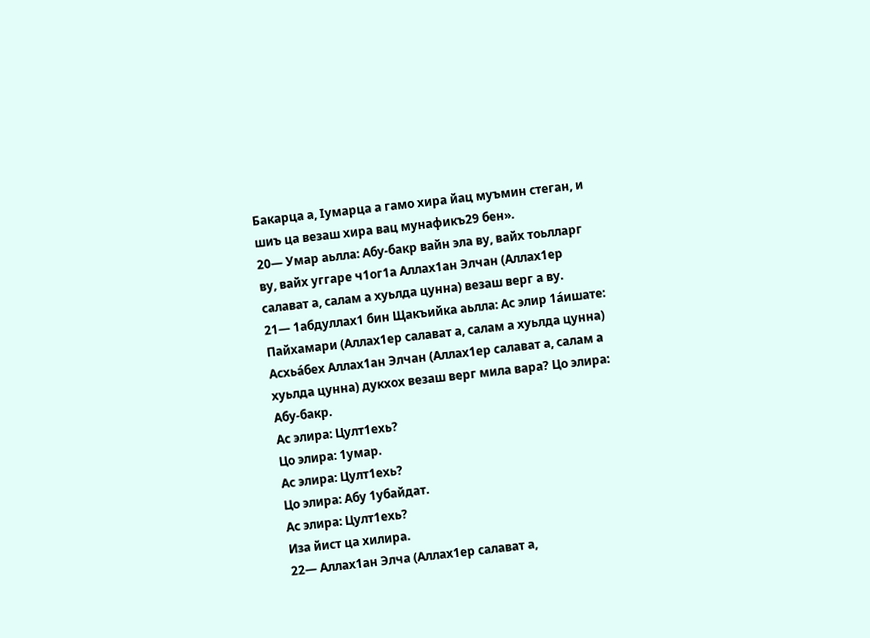Бакарца а, Ӏумарца а гамо хира йац муъмин стеган, и шиъ ца везаш хира вац мунафикъ29 бен».
20— Умар аьлла: Абу-бакр вайн эла ву, вайх тоьлларг ву, вайх уггаре ч1ог1а Аллах1ан Элчан (Аллах1ер салават а, салам а хуьлда цунна) везаш верг а ву.
21— 1абдуллах1 бин Щакъийка аьлла: Ас элир 1а́ишате: Пайхамари (Аллах1ер салават а, салам а хуьлда цунна) Асхьа́бех Аллах1ан Элчан (Аллах1ер салават а, салам а хуьлда цунна) дукхох везаш верг мила вара? Цо элира: Абу-бакр.
Ас элира: Цулт1ехь?
Цо элира: 1умар.
Ас элира: Цулт1ехь?
Цо элира: Абу 1убайдат.
Ас элира: Цулт1ехь?
Иза йист ца хилира.
22— Аллах1ан Элча (Аллах1ер салават а,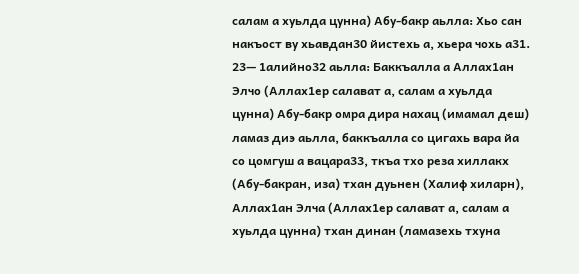салам а хуьлда цунна) Абу-бакр аьлла: Хьо сан накъост ву хьавдан30 йистехь а, хьера чохь а31.
23— 1алийно32 аьлла: Баккъалла а Аллах1ан Элчо (Аллах1ер салават а, салам а хуьлда цунна) Абу-бакр омра дира нахац (имамал деш) ламаз диэ аьлла, баккъалла со цигахь вара йа со цомгуш а вацара33, ткъа тхо реза хиллакх (Абу-бакран, иза) тхан дуьнен (Халиф хиларн), Аллах1ан Элча (Аллах1ер салават а, салам а хуьлда цунна) тхан динан (ламазехь тхуна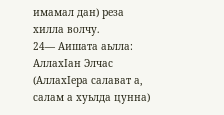имамал дан) реза хилла волчу.
24— Аишата аьлла: АллахIан Элчас (АллахIера салават а, салам а хуьлда цунна)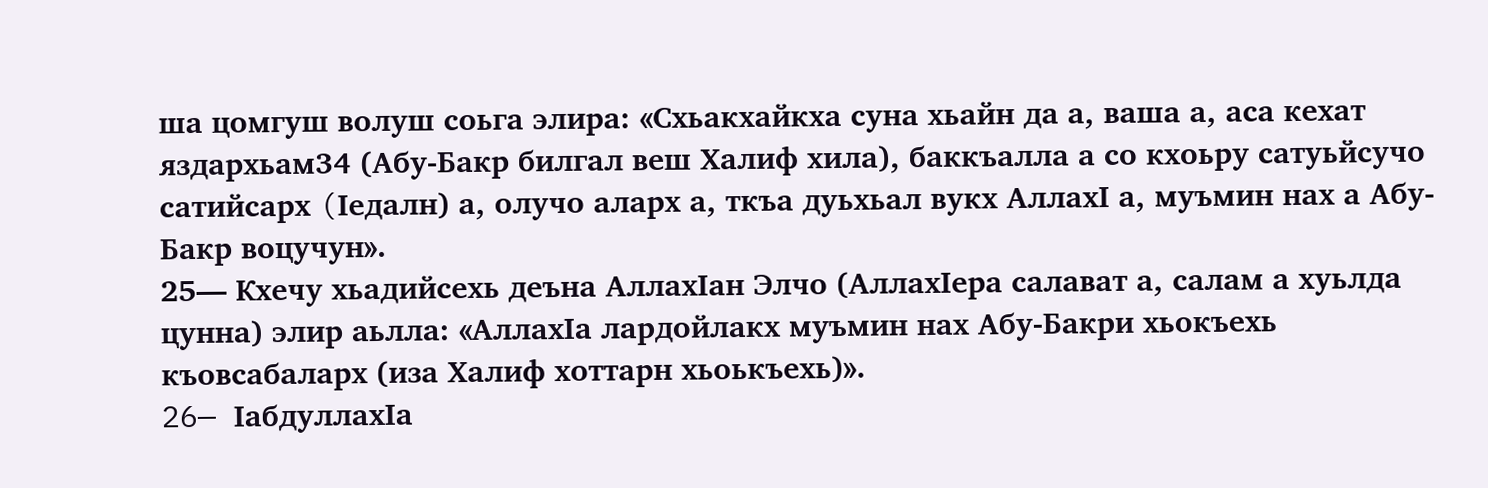ша цомгуш волуш соьга элира: «Схьакхайкха суна хьайн да а, ваша а, аса кехат яздархьам34 (Абу-Бакр билгал веш Халиф хила), баккъалла а со кхоьру сатуьйсучо сатийсарх (Iедалн) а, олучо аларх а, ткъа дуьхьал вукх АллахI а, муъмин нах а Абу-Бакр воцучун».
25— Кхечу хьадийсехь деъна АллахIан Элчо (АллахIера салават а, салам а хуьлда цунна) элир аьлла: «АллахIа лардойлакх муъмин нах Абу-Бакри хьокъехь къовсабаларх (иза Халиф хоттарн хьоькъехь)».
26— IабдуллахIа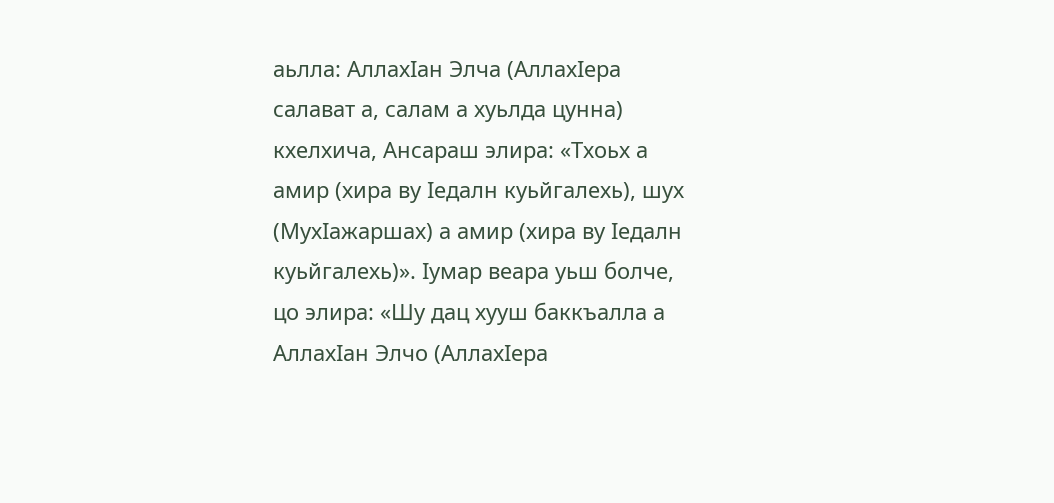аьлла: АллахIан Элча (АллахIера салават а, салам а хуьлда цунна) кхелхича, Ансараш элира: «Тхоьх а амир (хира ву Iедалн куьйгалехь), шух (МухIажаршах) а амир (хира ву Iедалн куьйгалехь)». Iумар веара уьш болче, цо элира: «Шу дац хууш баккъалла а АллахIан Элчо (АллахIера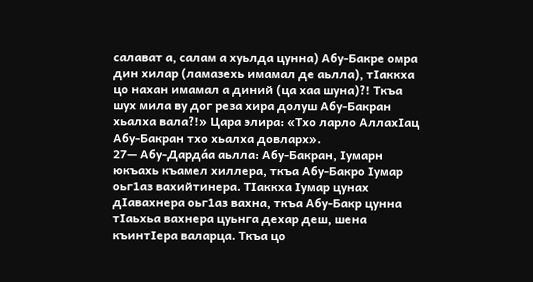салават а, салам а хуьлда цунна) Абу-Бакре омра дин хилар (ламазехь имамал де аьлла), тIаккха цо нахан имамал а диний (ца хаа шуна)?! Ткъа шух мила ву дог реза хира долуш Абу-Бакран хьалха вала?!» Цара элира: «Тхо ларло АллахIац Абу-Бакран тхо хьалха довларх».
27— Абу-Дарда́а аьлла: Абу-Бакран, Ӏумарн юкъахь къамел хиллера, ткъа Абу-Бакро Ӏумар оьг1аз вахийтинера. ТӀаккха Ӏумар цунах дӀавахнера оьг1аз вахна, ткъа Абу-Бакр цунна тӀаьхьа вахнера цуьнга дехар деш, шена къинтӀера валарца. Ткъа цо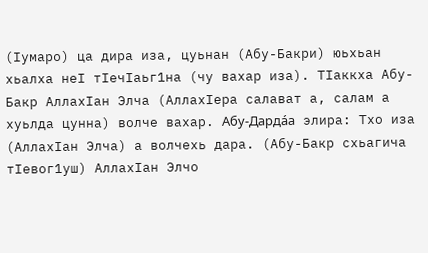(Ӏумаро) ца дира иза, цуьнан (Абу-Бакри) юьхьан хьалха неӀ тӀечӀаьг1на (чу вахар иза). ТӀаккха Абу-Бакр АллахӀан Элча (АллахӀера салават а, салам а хуьлда цунна) волче вахар. Абу-Дарда́а элира: Тхо иза (АллахӀан Элча) а волчехь дара. (Абу-Бакр схьагича тӀевог1уш) АллахӀан Элчо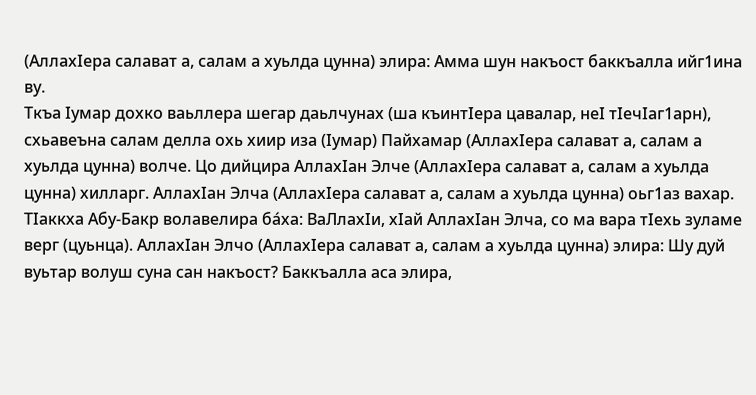(АллахӀера салават а, салам а хуьлда цунна) элира: Амма шун накъост баккъалла ийг1ина ву.
Ткъа Ӏумар дохко ваьллера шегар даьлчунах (ша къинтӀера цавалар, неӀ тӀечӀаг1арн), схьавеъна салам делла охь хиир иза (Ӏумар) Пайхамар (АллахӀера салават а, салам а хуьлда цунна) волче. Цо дийцира АллахӀан Элче (АллахӀера салават а, салам а хуьлда цунна) хилларг. АллахӀан Элча (АллахӀера салават а, салам а хуьлда цунна) оьг1аз вахар. ТӀаккха Абу-Бакр волавелира ба́ха: ВаЛлахӀи, хӀай АллахӀан Элча, со ма вара тӀехь зуламе верг (цуьнца). АллахӀан Элчо (АллахӀера салават а, салам а хуьлда цунна) элира: Шу дуй вуьтар волуш суна сан накъост? Баккъалла аса элира,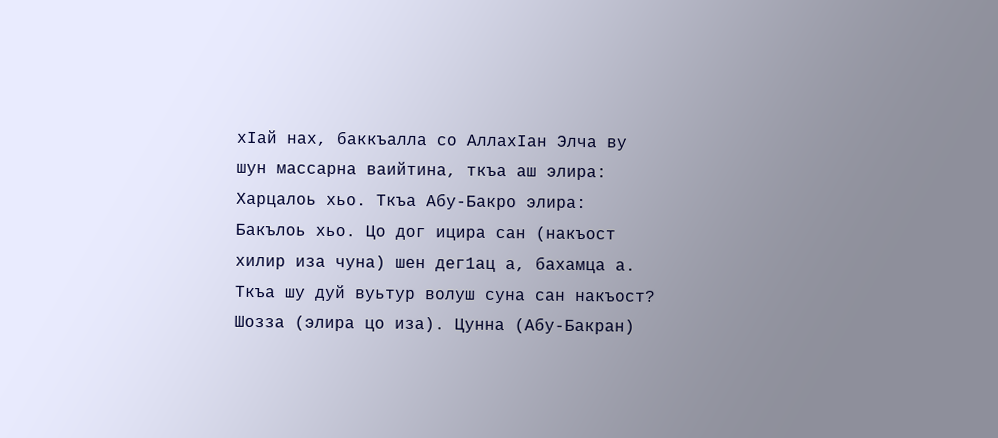хӀай нах, баккъалла со АллахӀан Элча ву шун массарна ваийтина, ткъа аш элира: Харцалоь хьо. Ткъа Абу-Бакро элира: Бакълоь хьо. Цо дог ицира сан (накъост хилир иза чуна) шен дег1ац а, бахамца а. Ткъа шу дуй вуьтур волуш суна сан накъост? Шозза (элира цо иза). Цунна (Абу-Бакран)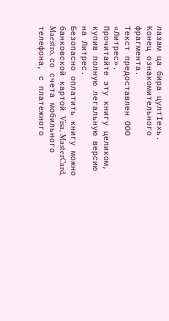лазам ца бира цултӀехь.
Конец ознакомительного фрагмента.
Текст предоставлен ООО «Литрес».
Прочитайте эту книгу целиком, купив полную легальную версию на Литрес.
Безопасно оплатить книгу можно банковской картой Visa, MasterCard, Maestro, со счета мобильного телефона, с платежного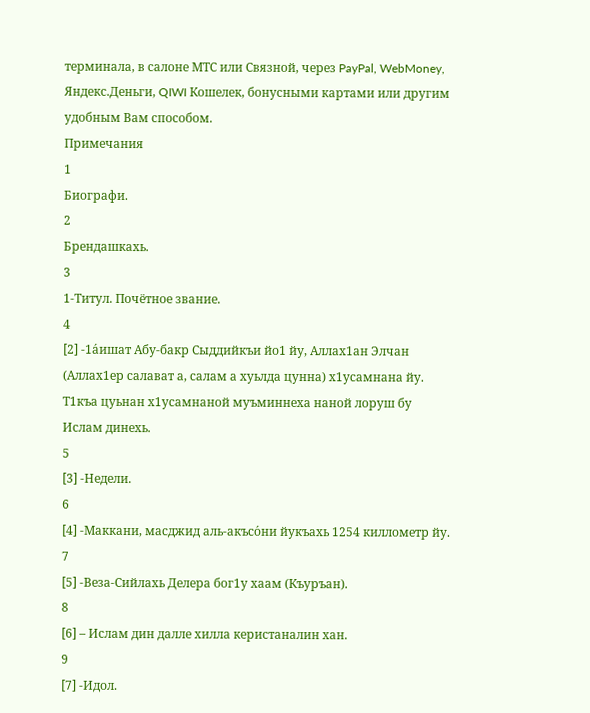терминала, в салоне МТС или Связной, через PayPal, WebMoney, Яндекс.Деньги, QIWI Кошелек, бонусными картами или другим удобным Вам способом.
Примечания
1
Биографи.
2
Брендашкахь.
3
1-Титул. Почётное звание.
4
[2] -1а́ишат Абу-бакр Сыддийкъи йо1 йу, Аллах1ан Элчан (Аллах1ер салават а, салам а хуьлда цунна) х1усамнана йу. Т1къа цуьнан х1усамнаной муъминнеха наной лоруш бу Ислам динехь.
5
[3] -Недели.
6
[4] -Маккани, масджид аль-акъсо́ни йукъахь 1254 киллометр йу.
7
[5] -Веза-Сийлахь Делера бог1у хаам (Къуръан).
8
[6] – Ислам дин далле хилла керистаналин хан.
9
[7] -Идол.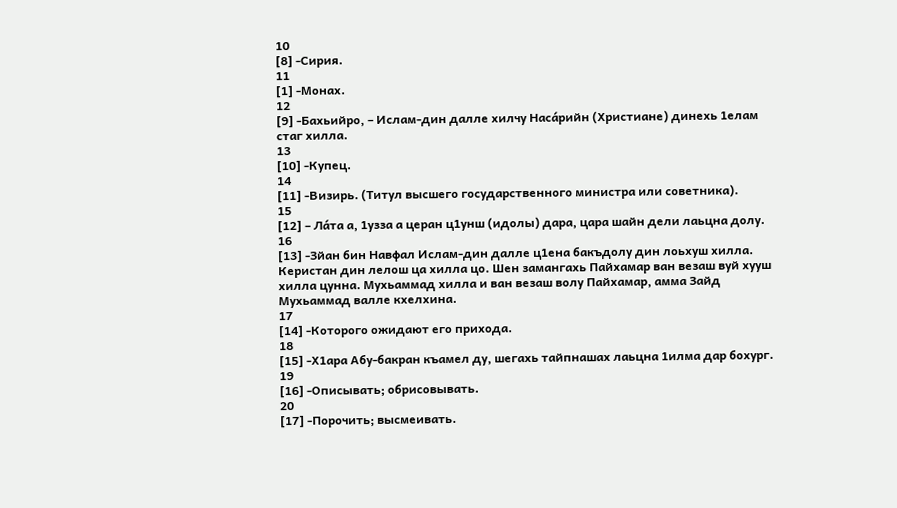10
[8] -Сирия.
11
[1] -Монах.
12
[9] -Бахьийро, – Ислам-дин далле хилчу Наса́рийн (Христиане) динехь 1елам стаг хилла.
13
[10] -Купец.
14
[11] -Визирь. (Титул высшего государственного министра или советника).
15
[12] – Ла́та а, 1узза а церан ц1унш (идолы) дара, цара шайн дели лаьцна долу.
16
[13] -Зйан бин Навфал Ислам-дин далле ц1ена бакъдолу дин лоьхуш хилла. Керистан дин лелош ца хилла цо. Шен замангахь Пайхамар ван везаш вуй хууш хилла цунна. Мухьаммад хилла и ван везаш волу Пайхамар, амма Зайд Мухьаммад валле кхелхина.
17
[14] -Которого ожидают его прихода.
18
[15] -Х1ара Абу-бакран къамел ду, шегахь тайпнашах лаьцна 1илма дар бохург.
19
[16] -Описывать; обрисовывать.
20
[17] -Порочить; высмеивать.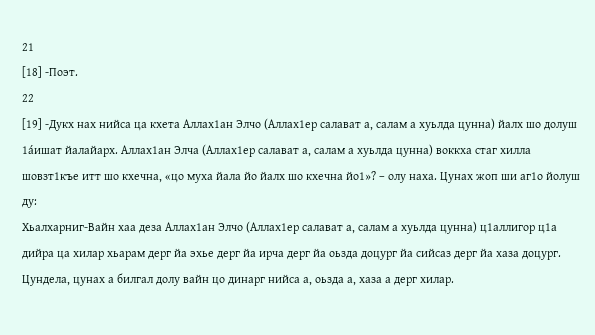21
[18] -Поэт.
22
[19] -Дукх нах нийса ца кхета Аллах1ан Элчо (Аллах1ер салават а, салам а хуьлда цунна) йалх шо долуш 1а́ишат йалайарх. Аллах1ан Элча (Аллах1ер салават а, салам а хуьлда цунна) воккха стаг хилла шовзт1къе итт шо кхечна, «цо муха йала йо йалх шо кхечна йо1»? – олу наха. Цунах жоп ши аг1о йолуш ду:
Хьалхарниг-Вайн хаа деза Аллах1ан Элчо (Аллах1ер салават а, салам а хуьлда цунна) ц1аллигор ц1а дийра ца хилар хьарам дерг йа эхье дерг йа ирча дерг йа оьзда доцург йа сийсаз дерг йа хаза доцург. Цундела, цунах а билгал долу вайн цо динарг нийса а, оьзда а, хаза а дерг хилар.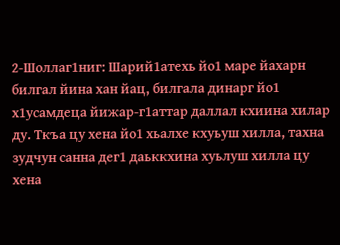2-Шоллаг1ниг: Шарий1атехь йо1 маре йахарн билгал йина хан йац, билгала динарг йо1 х1усамдеца йижар-г1аттар даллал кхиина хилар ду. Ткъа цу хена йо1 хьалхе кхуьуш хилла, тахна зудчун санна дег1 даьккхина хуьлуш хилла цу хена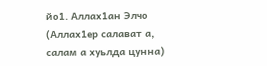йо1. Аллах1ан Элчо (Аллах1ер салават а, салам а хуьлда цунна)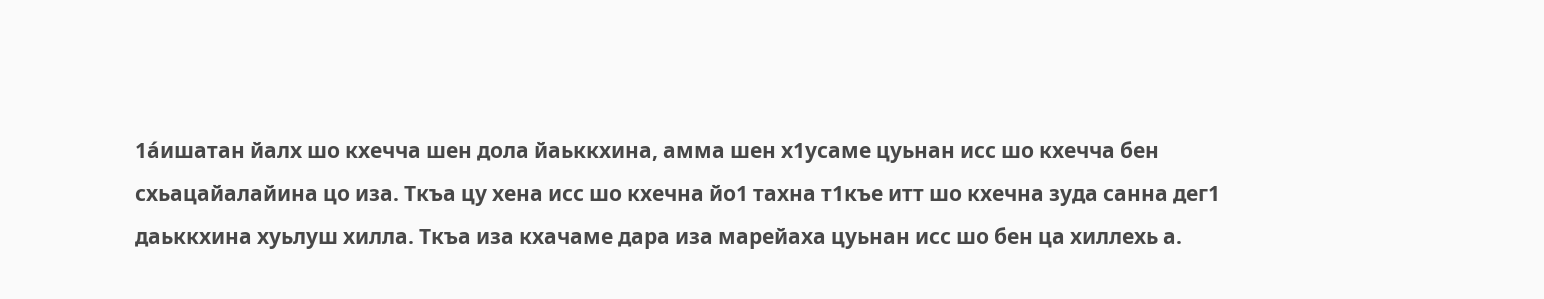1а́ишатан йалх шо кхечча шен дола йаьккхина, амма шен х1усаме цуьнан исс шо кхечча бен схьацайалайина цо иза. Ткъа цу хена исс шо кхечна йо1 тахна т1къе итт шо кхечна зуда санна дег1 даьккхина хуьлуш хилла. Ткъа иза кхачаме дара иза марейаха цуьнан исс шо бен ца хиллехь а.